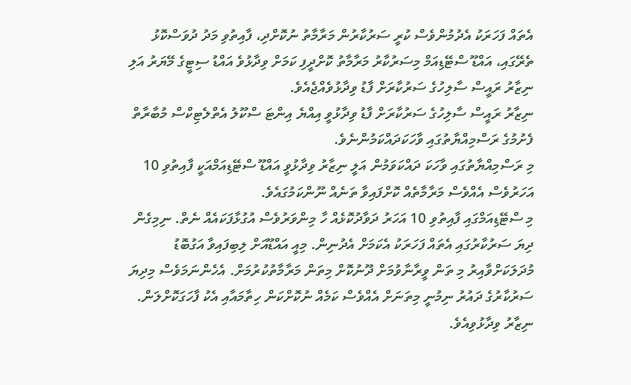އެތައް ފަހަރަކު އެދުމުންވެސް ކުރީ ސަރުކާރުން މަރާމާތު ނުކޮށްދި، ފާއިތުވި މަދު ދުވަސްކޮޅު ތެރޭގައި، އައްޑޫ ސްޓޭޑިއަމް މިސަރުކާރު މަރާމާތު ކޮށްދީފި ކަމަށް ވިދާޅުވެ އައްޑު ސިޓީގެ މޭޔަރު އަލި ނިޒާރު ރައީސް ސާލިހުގެ ސަރުކާރަށް ފާޑު ވިދާޅުވެއްޖެއެވެ.
ނިޒާރު ރައީސް ސާލިހުގެ ސަރުކާރަށް ފާޑު ވިދާޅުވީ އިއްޔެ އިންޓަ ސްކޫލު އެތްލެޓިކްސް މުބާރާތް ފެށުމުގެ ރަސްމިއްޔާތުގައި ވާހަކަދައްކަމުންނެވެ.
މި ރަސްމިއްޔާތުގައި ވާހަކަ ދައްކަވަމުން އަލީ ނިޒާރު ވިދާޅުވީ އައްޑޫ ސްޓޭޑިއަމްއަކީ ފާއިތުވި 10 އަހަރުވެސް އެއްވެސް މަރާމާތެއް ކޮށްފައިވާ ތަނެއް ނޫންކަމުގައެވެ.
މި ސްޓޭޑިއަމްގައި ފާއިތުވި 10 އަހަރު ދަވާދުކޮޅެއް ހާ މިންވަރުވެސް އުގުޅާފަކައެއް ނެތް. ނިމިގެން ދިޔަ ސަރުކާރުގައި އެތައް ފަހަރަކު އެކަމަށް އެދުނިން. މިއީ އައްޑޫއަށް ލިބިފައިވާ އަގުބޮޑު މުދަލަކަށްވާއިރު މި ތަން ވީރާނާވުމަށް ދޫނުކޮށް މިތަން މަރާމާތުކުރުމަށް. އެހެންނަމަވެސް މިދިޔަ ސަރުކާރުގެ ދައުރު ނިމުނީ މިތަނަށް އެއްވެސް ކަމެއް ނުކޮށްކަން ހިތާމައާއި އެކު ފާހަގަކޮށްލަން.
ނިޒާރު ވިދާޅުވިއެވެ.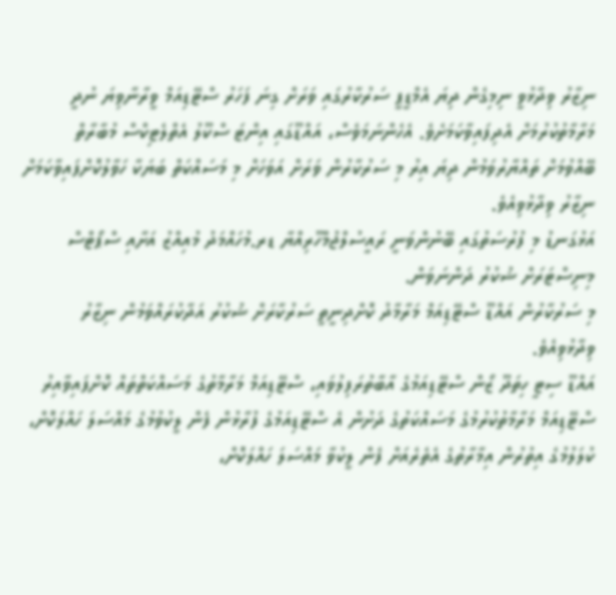ނިޒާރު ވިދާޅުވީ ނިމިގެން ދިޔަ އެމްޑީޕީ ސަރުކާރުގައި ވަރަށް ގިނަ ފަހަރު ސްޓޭޑިއަމް ވީރާނާވިޔަ ނުދީ މަރާމާތުކުރުމަށް އެދިފައިވާކަމަށެވެ. އެހެންނަމަވެސް، އައްޑޫގައި އިންޓަ ސްކޫލު އެތްލެޓިކްސް މުބާރާތް ބޭއްވުމަށް ތައްޔާރުވަމުން ދިޔަ އިރު މި ސަރުކާރުން ވަރަށް އަވަހަށް މި މަސައްކަތް ބަޔަކާ ހަވާލުކޮށްފައިވާކަމަށް ނިޒާރު ވިދާޅުވިއެވެ.
އަޅުގަނޑު މި ފުރުސަތުގައި ބޭނުންވަނީ ރައީސުލްޖުމްހޫރިއްޔާ ޑރ.މުހައްމަދު މުއިއްޒު އަށާއި ސްޕޯޓްސް މިނިސްޓަރަށް ޝުކުރު ދަންނަވަން.
މި ސަރުކާރުން އައްޑޫ ސްޓޭޑިއަމް މަރާމާދު ކޮށްދިނީތީ ސަރުކާރަށް ޝުކުރު އަދާކުރައްވަމުން ނިޒާރު ވިދާޅުވިއެވެ.
އައްޑޫ ސިޓީ ހިތަދޫ ޒޯން ސްޓޭޑިއަމުގެ އާބާތުރަފިލުވައި، ސްޓޭޑިއަމް މަރާމާތުގެ މަސައްކަތްތައް ކޮށްފައިވާއިރު ސްޓޭޑިއަމް މަރާމާތުކުރުމުގެ މަސައްކަތުގެ ދަށުން އެ ސްޓޭޑިއަމުގެ ފުރާޅުން ފެން ލީކުވުމުގެ މައްސަލަ ހައްލަކޮށް، ކުލަލުމުގެ އިތުރުން އިމާރާތުގެ އެތެރެއަށް ފެން ލީކުވާ މައްސަލަ ހައްލަކޮށް،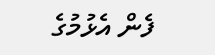ފެން އެޅުމުގެ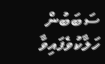ސަބަބުން ހަލާކުވެފައިވާ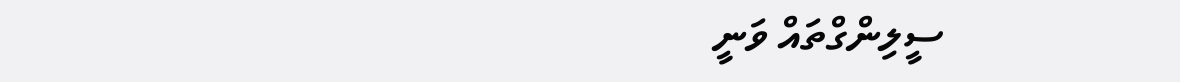ސީލިންގްތައް ވަނީ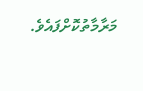މަރާމާތުކޮށްފައެވެ.